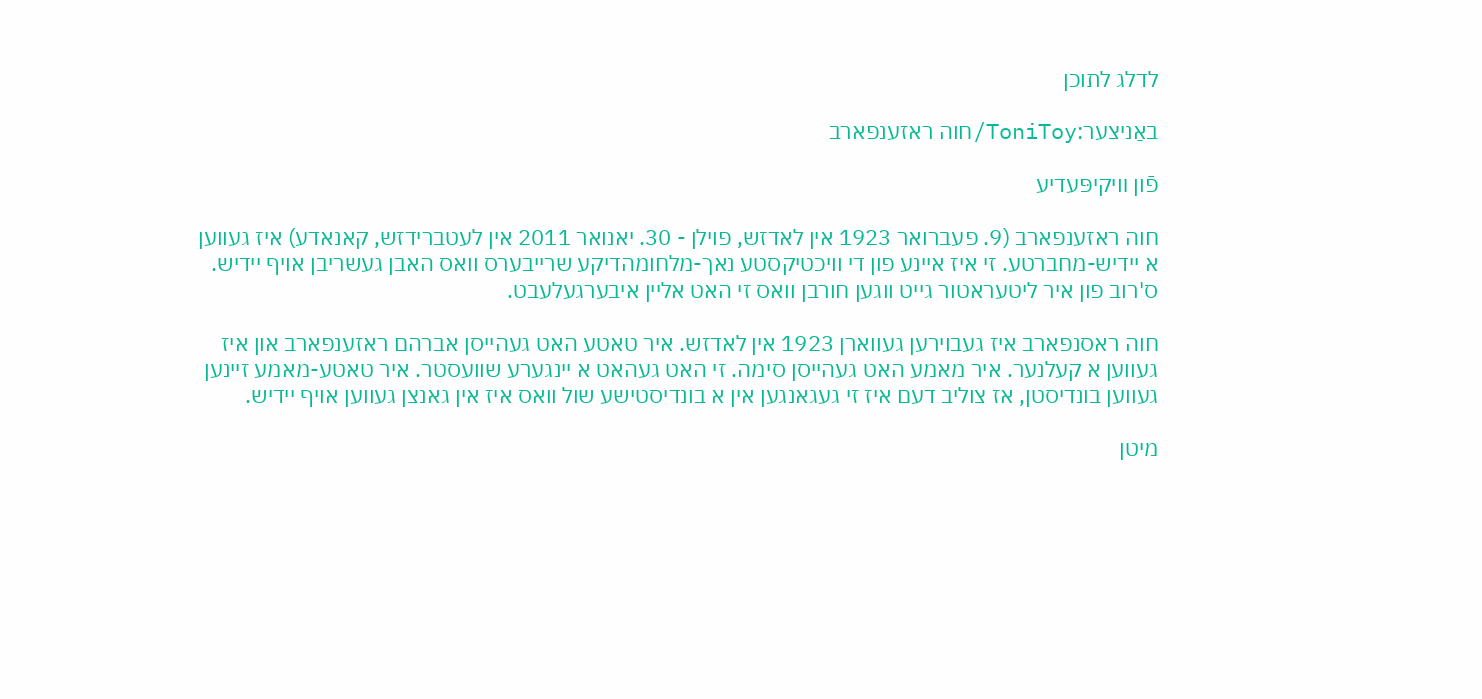לדלג לתוכן

באַניצער:ToniToy/חוה ראזענפארב

פֿון װיקיפּעדיע

חוה ראזענפארב (9. פעברואר 1923 אין לאדזש, פוילן - 30. יאנואר 2011 אין לעטברידזש, קאנאדע) איז געווען א יידיש-מחברטע. זי איז איינע פון די וויכטיקסטע נאך-מלחומהדיקע שרייבערס וואס האבן געשריבן אויף יידיש. ס'רוב פון איר ליטעראטור גייט ווגען חורבן וואס זי האט אליין איבערגעלעבט.

חוה ראסנפארב איז געבוירען געווארן 1923 אין לאדזש. איר טאטע האט געהייסן אברהם ראזענפארב און איז געווען א קעלנער. איר מאמע האט געהייסן סימה. זי האט געהאט א יינגערע שוועסטר. איר טאטע-מאמע זיינען געווען בונדיסטן, אז צוליב דעם איז זי געגאנגען אין א בונדיסטישע שול וואס איז אין גאנצן געווען אויף יידיש.

מיטן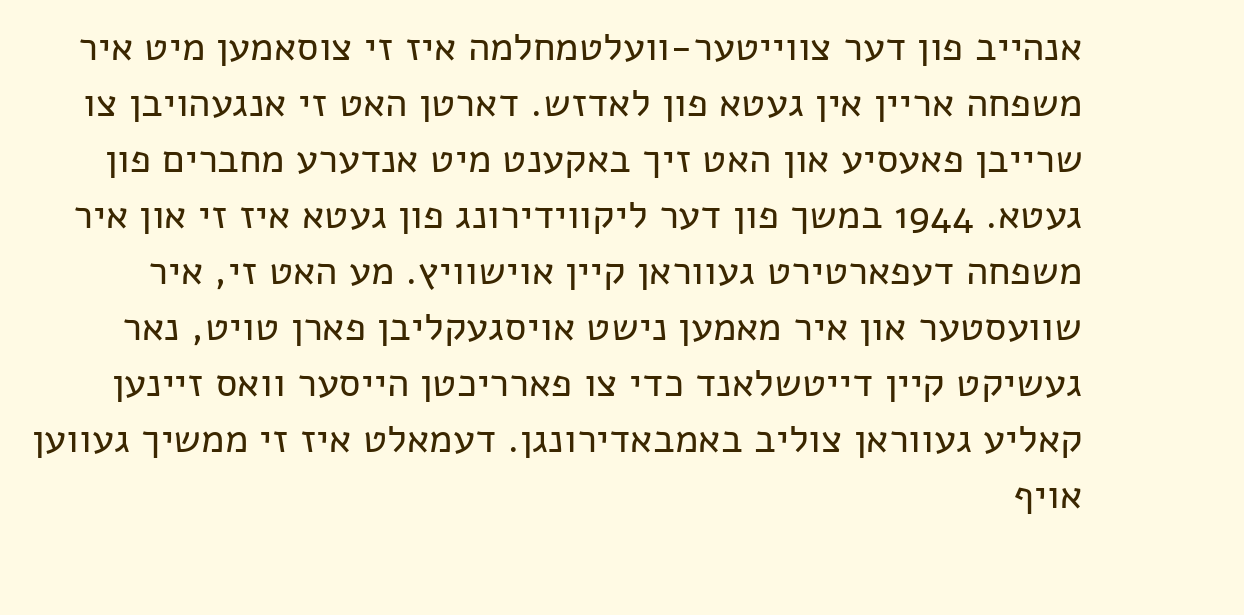אנהייב פון דער צווייטער-וועלטמחלמה איז זי צוסאמען מיט איר משפחה אריין אין געטא פון לאדזש. דארטן האט זי אנגעהויבן צו שרייבן פאעסיע און האט זיך באקענט מיט אנדערע מחברים פון געטא. 1944 במשך פון דער ליקווידירונג פון געטא איז זי און איר משפחה דעפארטירט געווראן קיין אוישוויץ. מע האט זי, איר שוועסטער און איר מאמען נישט אויסגעקליבן פארן טויט, נאר געשיקט קיין דייטשלאנד כדי צו פארריכטן הייסער וואס זיינען קאליע געווראן צוליב באמבאדירונגן. דעמאלט איז זי ממשיך געווען אויף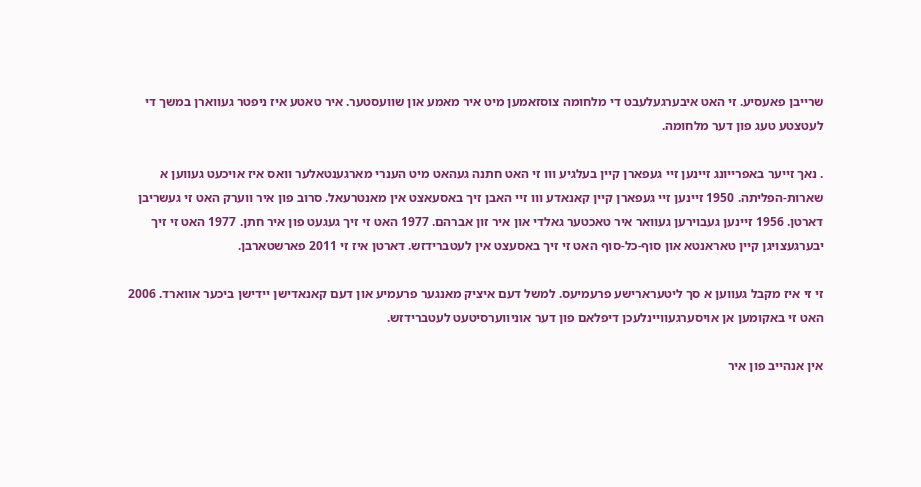שרייבן פאעסיע. זי האט איבערגעלעבט די מלחומה צוסזאמען מיט איר מאמע און שוועסטער. איר טאטע איז ניפטר געווארן במשך די לעטצטע טעג פון דער מלחומה.

. נאך זייער באפרייונג זיינען זיי געפארן קיין בעלגיע ווו זי האט חתנה געהאט מיט הענרי מארגענטאלער וואס איז אויכעט געווען א שארות-הפליתה. 1950 זיינען זיי געפארן קיין קאנאדע ווו זיי האבן זיך באסעאצט אין מאנטרעאל. סרוב פון איר ווערק האט זי געשריבן דארטן. 1956 זיינען געבוירען געוואר איר טאכטער גאלדי און איר זון אברהם. 1977 האט זי זיך געגעט פון איר חתן. 1977 האט זי זיך יבערגעצויגן קיין טאראנטא און סוף-כל-סוף האט זי זיך באסעצט אין לעטברידזש. דארטן איז זי 2011 פארשטארבן.

זי זי איז מקבל געווען א סך ליטערארישע פרעמיעס. למשל דעם איציק מאנגער פרעמיע און דעם קאנאדישן יידישן ביכער אווארד. 2006 האט זי באקומען אן אויסערגעוויינלעכן דיפלאם פון דער אוניווערסיטעט לעטברידזש.

אין אנהייב פון איר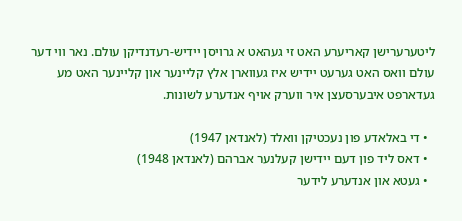ליטערערישן קאריערע האט זי געהאט א גרויסן יידיש-רעדנדיקן עולם. נאר ווי דער עולם וואס האט גערעט יידיש איז געווארן אלץ קליינער און קליינער האט מע געדארפט איבערסעצן איר ווערק אויף אנדערע לשונות.

  • די באלאדע פון נעכטיקן וואלד (לאנדאן 1947)
  • דאס ליד פון דעם יידישן קעלנער אברהם (לאנדאן 1948)
  • געטא און אנדערע לידער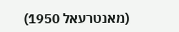(מאנטרעאל 1950)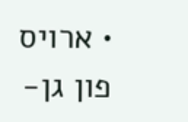• ארויס פון גן-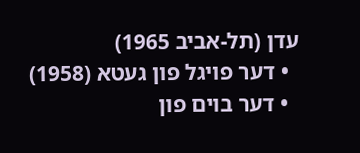עדן (תל-אביב 1965)
  • דער פויגל פון געטא (1958)
  • דער בוים פון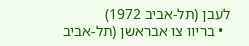לעבן (תל-אביב 1972)
  • בריוו צו אבראשן (תל-אביב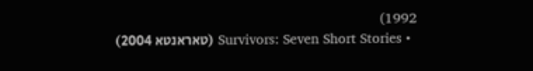1992)
  • Survivors: Seven Short Stories (טאראנטא 2004)